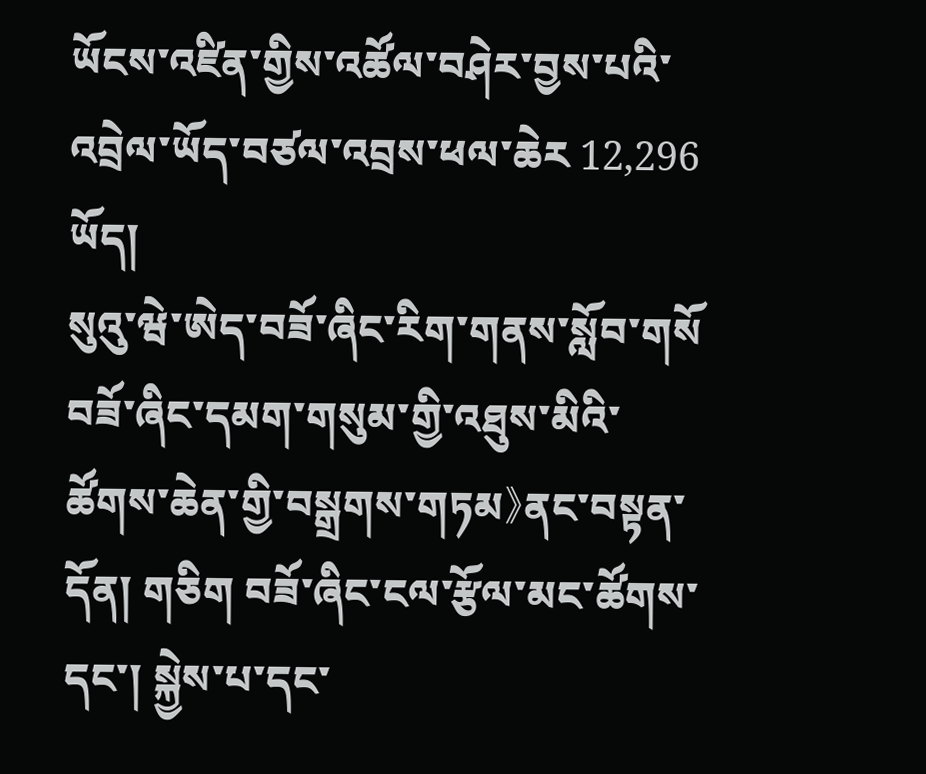ཡོངས་འཛིན་གྱིས་འཚོལ་བཤེར་བྱས་པའི་འབྲེལ་ཡོད་བཙལ་འབྲས་ཕལ་ཆེར 12,296 ཡོད།
སུའུ་ཝེ་ཨེད་བཟོ་ཞིང་རིག་གནས་སློབ་གསོ
བཟོ་ཞིང་དམག་གསུམ་གྱི་འཐུས་མིའི་ཚོགས་ཆེན་གྱི་བསྒྲགས་གཏམ》ནང་བསྟན་དོན། གཅིག བཟོ་ཞིང་ངལ་རྩོལ་མང་ཚོགས་དང་། སྐྱེས་པ་དང་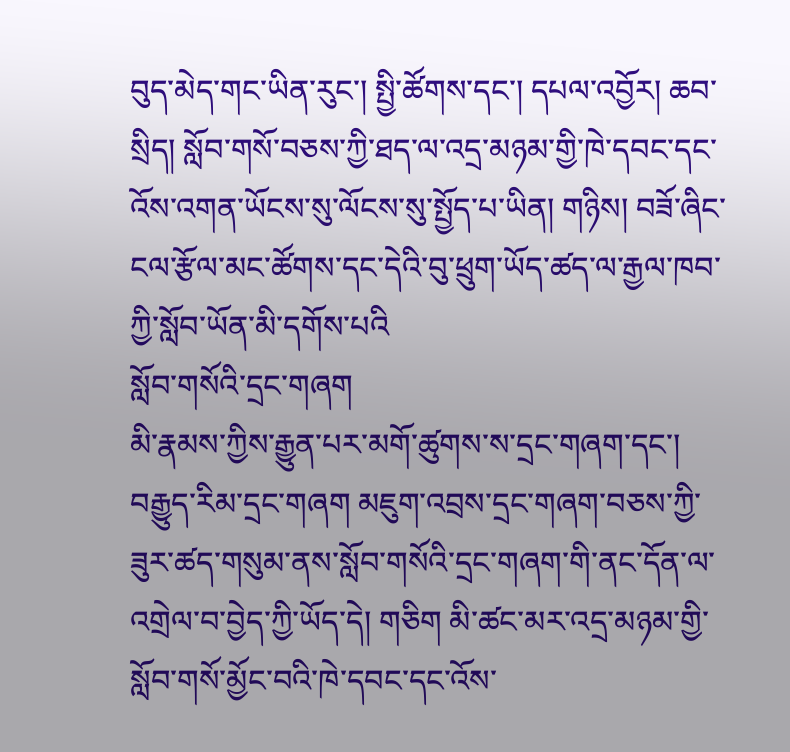བུད་མེད་གང་ཡིན་རུང་། སྤྱི་ཚོགས་དང་། དཔལ་འབྱོར། ཆབ་སྲིད། སློབ་གསོ་བཅས་ཀྱི་ཐད་ལ་འདྲ་མཉམ་གྱི་ཁེ་དབང་དང་འོས་འགན་ཡོངས་སུ་ལོངས་སུ་སྤྱོད་པ་ཡིན། གཉིས། བཟོ་ཞིང་ངལ་རྩོལ་མང་ཚོགས་དང་དེའི་བུ་ཕྲུག་ཡོད་ཚད་ལ་རྒྱལ་ཁབ་ཀྱི་སློབ་ཡོན་མི་དགོས་པའི
སློབ་གསོའི་དྲང་གཞག
མི་རྣམས་ཀྱིས་རྒྱུན་པར་མགོ་ཚུགས་ས་དྲང་གཞག་དང་། བརྒྱུད་རིམ་དྲང་གཞག མཇུག་འབྲས་དྲང་གཞག་བཅས་ཀྱི་ཟུར་ཚད་གསུམ་ནས་སློབ་གསོའི་དྲང་གཞག་གི་ནང་དོན་ལ་འགྲེལ་བ་བྱེད་ཀྱི་ཡོད་དེ། གཅིག མི་ཚང་མར་འདྲ་མཉམ་གྱི་སློབ་གསོ་མྱོང་བའི་ཁེ་དབང་དང་འོས་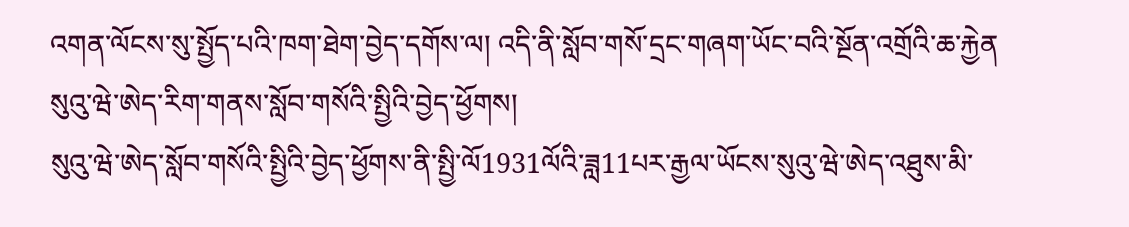འགན་ལོངས་སུ་སྤྱོད་པའི་ཁག་ཐེག་བྱེད་དགོས་ལ། འདི་ནི་སློབ་གསོ་དྲང་གཞག་ཡོང་བའི་སྔོན་འགྲོའི་ཆ་རྐྱེན
སུའུ་ཝེ་ཨེད་རིག་གནས་སློབ་གསོའི་སྤྱིའི་བྱེད་ཕྱོགས།
སུའུ་ཝེ་ཨེད་སློབ་གསོའི་སྤྱིའི་བྱེད་ཕྱོགས་ནི་སྤྱི་ལོ1931ལོའི་ཟླ11པར་རྒྱལ་ཡོངས་སུའུ་ཝེ་ཨེད་འཐུས་མི་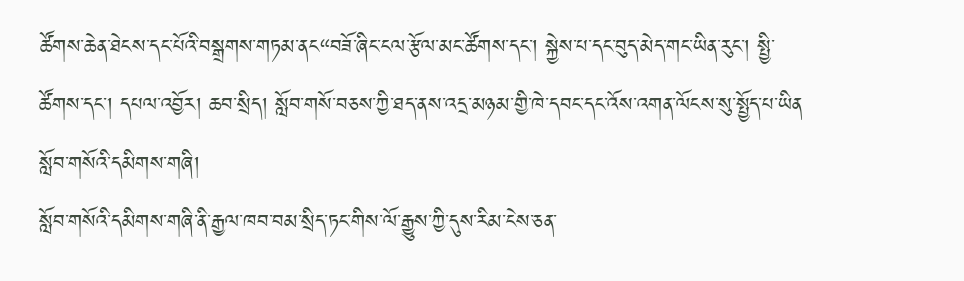ཚོགས་ཆེན་ཐེངས་དང་པོའི་བསྒྲགས་གཏམ་ནང“བཟོ་ཞིང་ངལ་རྩོལ་མང་ཚོགས་དང་། སྐྱེས་པ་དང་བུད་མེད་གང་ཡིན་རུང་། སྤྱི་ཚོགས་དང་། དཔལ་འབྱོར། ཆབ་སྲིད། སློབ་གསོ་བཅས་ཀྱི་ཐད་ནས་འདྲ་མཉམ་གྱི་ཁེ་དབང་དང་འོས་འགན་ལོངས་སུ་སྤྱོད་པ་ཡིན
སློབ་གསོའི་དམིགས་གཞི།
སློབ་གསོའི་དམིགས་གཞི་ནི་རྒྱལ་ཁབ་བམ་སྲིད་ཏང་གིས་ལོ་རྒྱུས་ཀྱི་དུས་རིམ་ངེས་ཅན་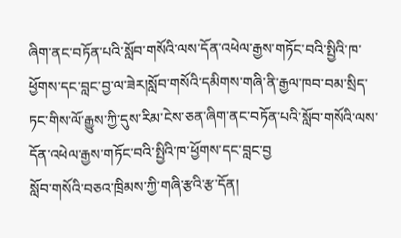ཞིག་ནང་བཏོན་པའི་སློབ་གསོའི་ལས་དོན་འཕེལ་རྒྱས་གཏོང་བའི་སྤྱིའི་ཁ་ཕྱོགས་དང་བླང་བྱ་ལ་ཟེར།སློབ་གསོའི་དམིགས་གཞི་ནི་རྒྱལ་ཁབ་བམ་སྲིད་ཏང་གིས་ལོ་རྒྱུས་ཀྱི་དུས་རིམ་ངེས་ཅན་ཞིག་ནང་བཏོན་པའི་སློབ་གསོའི་ལས་དོན་འཕེལ་རྒྱས་གཏོང་བའི་སྤྱིའི་ཁ་ཕྱོགས་དང་བླང་བྱ
སློབ་གསོའི་བཅའ་ཁྲིམས་ཀྱི་གཞི་རྩའི་རྩ་དོན།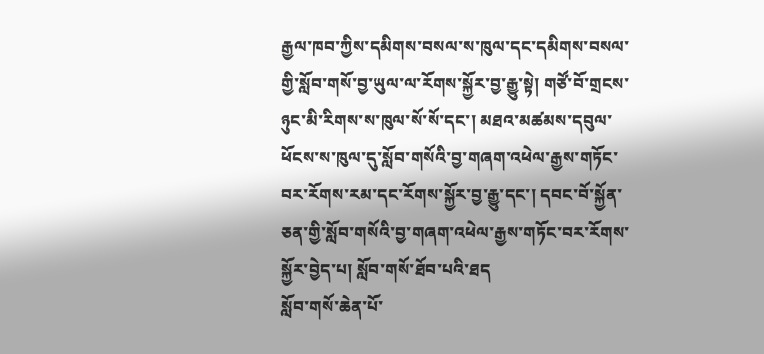རྒྱལ་ཁབ་ཀྱིས་དམིགས་བསལ་ས་ཁུལ་དང་དམིགས་བསལ་གྱི་སློབ་གསོ་བྱ་ཡུལ་ལ་རོགས་སྐྱོར་བྱ་རྒྱུ་སྟེ། གཙོ་བོ་གྲངས་ཉུང་མི་རིགས་ས་ཁུལ་སོ་སོ་དང་། མཐའ་མཚམས་དབུལ་ཕོངས་ས་ཁུལ་དུ་སློབ་གསོའི་བྱ་གཞག་འཕེལ་རྒྱས་གཏོང་བར་རོགས་རམ་དང་རོགས་སྐྱོར་བྱ་རྒྱུ་དང་། དབང་བོ་སྐྱོན་ཅན་གྱི་སློབ་གསོའི་བྱ་གཞག་འཕེལ་རྒྱས་གཏོང་བར་རོགས་སྐྱོར་བྱེད་པ། སློབ་གསོ་ཐོབ་པའི་ཐད
སློབ་གསོ་ཆེན་པོ་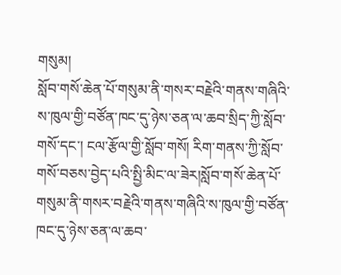གསུམ།
སློབ་གསོ་ཆེན་པོ་གསུམ་ནི་གསར་བརྗེའི་གནས་གཞིའི་ས་ཁུལ་གྱི་བཙོན་ཁང་དུ་ཉེས་ཅན་ལ་ཆབ་སྲིད་ཀྱི་སློབ་གསོ་དང་། ངལ་རྩོལ་གྱི་སློབ་གསོ། རིག་གནས་ཀྱི་སློབ་གསོ་བཅས་བྱེད་པའི་སྤྱི་མིང་ལ་ཟེར།སློབ་གསོ་ཆེན་པོ་གསུམ་ནི་གསར་བརྗེའི་གནས་གཞིའི་ས་ཁུལ་གྱི་བཙོན་ཁང་དུ་ཉེས་ཅན་ལ་ཆབ་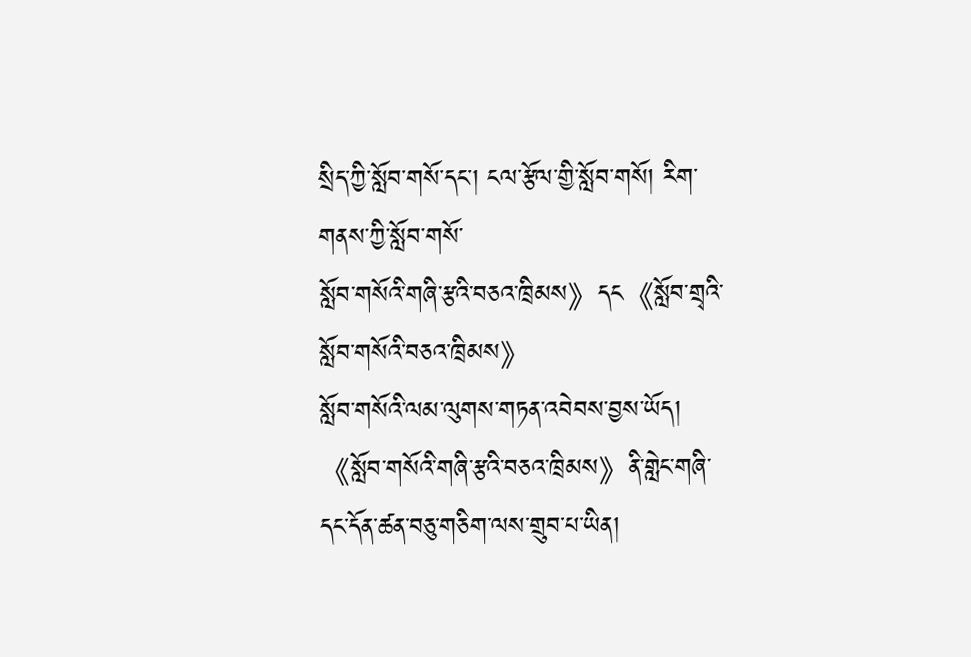སྲིད་ཀྱི་སློབ་གསོ་དང་། ངལ་རྩོལ་གྱི་སློབ་གསོ། རིག་གནས་ཀྱི་སློབ་གསོ་
སློབ་གསོའི་གཞི་རྩའི་བཅའ་ཁྲིམས》དང《སློབ་གྲྭའི་སློབ་གསོའི་བཅའ་ཁྲིམས》
སློབ་གསོའི་ལམ་ལུགས་གཏན་འབེབས་བྱས་ཡོད།《སློབ་གསོའི་གཞི་རྩའི་བཅའ་ཁྲིམས》ནི་གླེང་གཞི་དང་དོན་ཚན་བཅུ་གཅིག་ལས་གྲུབ་པ་ཡིན།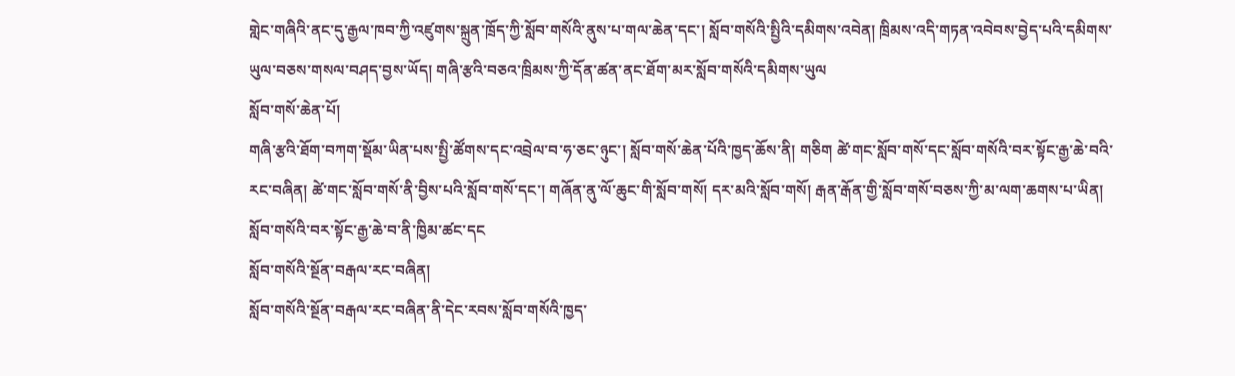གླེང་གཞིའི་ནང་དུ་རྒྱལ་ཁབ་ཀྱི་འཛུགས་སྐྲུན་ཁྲོད་ཀྱི་སློབ་གསོའི་ནུས་པ་གལ་ཆེན་དང་། སློབ་གསོའི་སྤྱིའི་དམིགས་འབེན། ཁྲིམས་འདི་གཏན་འབེབས་བྱེད་པའི་དམིགས་ཡུལ་བཅས་གསལ་བཤད་བྱས་ཡོད། གཞི་རྩའི་བཅའ་ཁྲིམས་ཀྱི་དོན་ཚན་ནང་ཐོག་མར་སློབ་གསོའི་དམིགས་ཡུལ
སློབ་གསོ་ཆེན་པོ།
གཞི་རྩའི་ཐོག་བཀག་སྡོམ་ཡིན་པས་སྤྱི་ཚོགས་དང་འབྲེལ་བ་ཧ་ཅང་ཉུང་། སློབ་གསོ་ཆེན་པོའི་ཁྱད་ཆོས་ནི། གཅིག ཚེ་གང་སློབ་གསོ་དང་སློབ་གསོའི་བར་སྟོང་རྒྱ་ཆེ་བའི་རང་བཞིན། ཚེ་གང་སློབ་གསོ་ནི་བྱིས་པའི་སློབ་གསོ་དང་། གཞོན་ནུ་ལོ་ཆུང་གི་སློབ་གསོ། དར་མའི་སློབ་གསོ། རྒན་རྒོན་གྱི་སློབ་གསོ་བཅས་ཀྱི་མ་ལག་ཆགས་པ་ཡིན། སློབ་གསོའི་བར་སྟོང་རྒྱ་ཆེ་བ་ནི་ཁྱིམ་ཚང་དང
སློབ་གསོའི་སྔོན་བརྒལ་རང་བཞིན།
སློབ་གསོའི་སྔོན་བརྒལ་རང་བཞིན་ནི་དེང་རབས་སློབ་གསོའི་ཁྱད་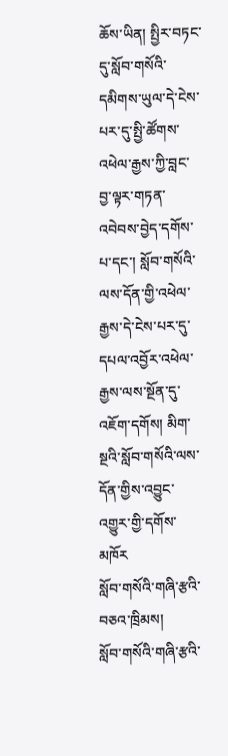ཆོས་ཡིན། སྤྱིར་བཏང་དུ་སློབ་གསོའི་དམིགས་ཡུལ་དེ་ངེས་པར་དུ་སྤྱི་ཚོགས་འཕེལ་རྒྱས་ཀྱི་བླང་བྱ་ལྟར་གཏན་འབེབས་བྱེད་དགོས་པ་དང་། སློབ་གསོའི་ལས་དོན་གྱི་འཕེལ་རྒྱས་དེ་ངེས་པར་དུ་དཔལ་འབྱོར་འཕེལ་རྒྱས་ལས་སྔོན་དུ་འཇོག་དགོས། མིག་སྔའི་སློབ་གསོའི་ལས་དོན་གྱིས་འབྱུང་འགྱུར་གྱི་དགོས་མཁོར
སློབ་གསོའི་གཞི་རྩའི་བཅའ་ཁྲིམས།
སློབ་གསོའི་གཞི་རྩའི་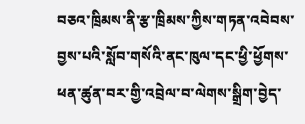བཅའ་ཁྲིམས་ནི་རྩ་ཁྲིམས་ཀྱིས་གཏན་འབེབས་བྱས་པའི་སློབ་གསོའི་ནང་ཁུལ་དང་ཕྱི་ཕྱོགས་ཕན་ཚུན་བར་གྱི་འབྲེལ་བ་ལེགས་སྒྲིག་བྱེད་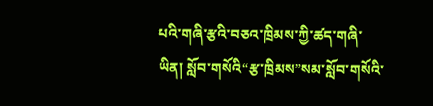པའི་གཞི་རྩའི་བཅའ་ཁྲིམས་ཀྱི་ཚད་གཞི་ཡིན། སློབ་གསོའི“རྩ་ཁྲིམས”སམ་སློབ་གསོའི་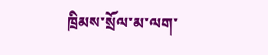ཁྲིམས་སྲོལ་མ་ལག་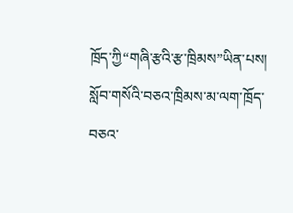ཁྲོད་ཀྱི“གཞི་རྩའི་རྩ་ཁྲིམས”ཡིན་པས། སློབ་གསོའི་བཅའ་ཁྲིམས་མ་ལག་ཁྲོད་བཅའ་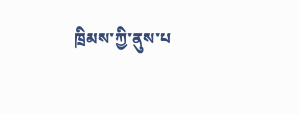ཁྲིམས་ཀྱི་ནུས་པ